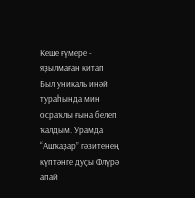Кеше ғүмере - яҙылмаған китап
Был уникаль инәй тураһында мин осраҡлы ғына белеп ҡалдым. Урамда “Ашҡаҙар” гәзитенең күптәнге дуҫы Флүрә апай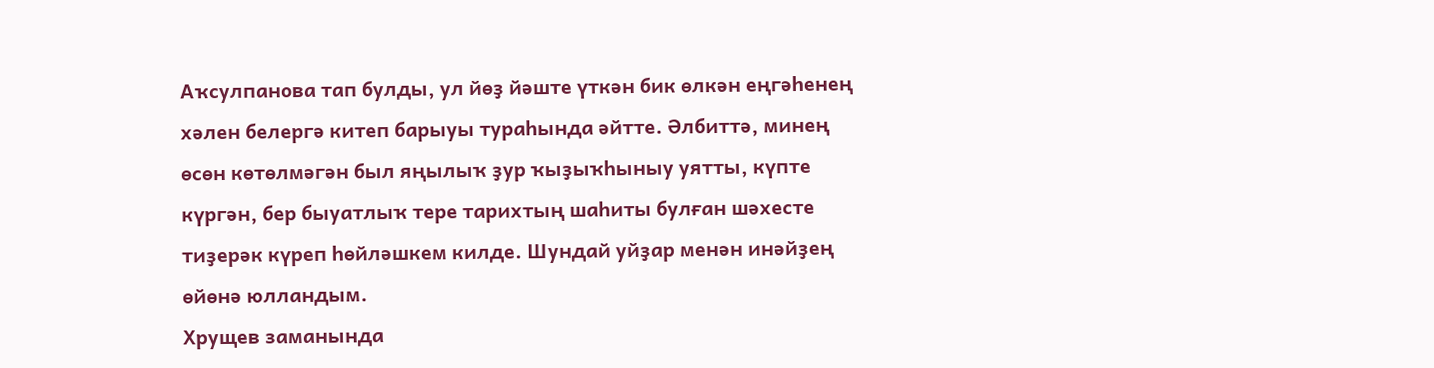Аҡсулпанова тап булды, ул йөҙ йәште үткән бик өлкән еңгәһенең хәлен белергә китеп барыуы тураһында әйтте. Әлбиттә, минең өсөн көтөлмәгән был яңылыҡ ҙур ҡыҙыҡһыныу уятты, күпте күргән, бер быуатлыҡ тере тарихтың шаһиты булған шәхесте тиҙерәк күреп һөйләшкем килде. Шундай уйҙар менән инәйҙең өйөнә юлландым.
Хрущев заманында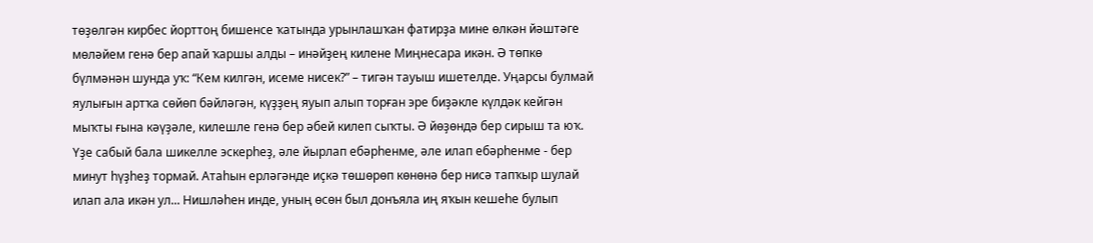төҙөлгән кирбес йорттоң бишенсе ҡатында урынлашҡан фатирҙа мине өлкән йәштәге мөләйем генә бер апай ҡаршы алды – инәйҙең килене Миңнесара икән. Ә төпкө бүлмәнән шунда уҡ: “Кем килгән, исеме нисек?” – тигән тауыш ишетелде. Уңарсы булмай яулығын артҡа сөйөп бәйләгән, күҙҙең яуып алып торған эре биҙәкле күлдәк кейгән мыҡты ғына кәүҙәле, килешле генә бер әбей килеп сыҡты. Ә йөҙөндә бер сирыш та юҡ. Үҙе сабый бала шикелле эскерһеҙ, әле йырлап ебәрһенме, әле илап ебәрһенме - бер минут һүҙһеҙ тормай. Атаһын ерләгәнде иҫкә төшөрөп көнөнә бер нисә тапҡыр шулай илап ала икән ул... Нишләһен инде, уның өсөн был донъяла иң яҡын кешеһе булып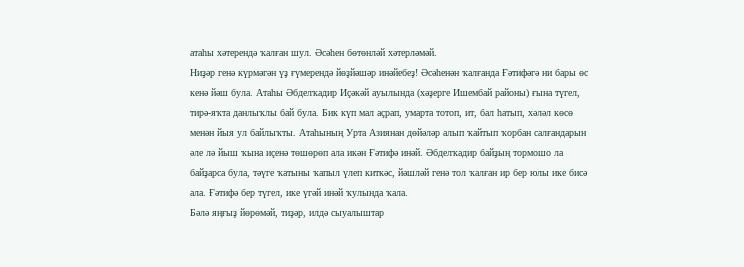атаһы хәтерендә ҡалған шул. Әсәһен бөтөнләй хәтерләмәй.
Ниҙәр генә күрмәгән үҙ ғүмерендә йөҙйәшәр инәйебеҙ! Әсәһенән ҡалғанда Ғәтифәгә ни бары өс кенә йәш була. Атаһы Әбделҡадир Иҫәкәй ауылында (хәҙерге Ишембай районы) ғына түгел, тирә-яҡта данлыҡлы бай була. Бик күп мал аҫрап, умарта тотоп, ит, бал һатып, хәләл көсө менән йыя ул байлыҡты. Атаһының Урта Азиянан дөйәләр алып ҡайтып ҡорбан салғандарын әле лә йыш ҡына иҫенә төшөрөп ала икән Ғәтифә инәй. Әбделҡадир байҙың тормошо ла байҙарса була, тәүге ҡатыны ҡапыл үлеп киткәс, йәшләй генә тол ҡалған ир бер юлы ике бисә ала. Ғәтифә бер түгел, ике үгәй инәй ҡулында ҡала.
Бәлә яңғыҙ йөрөмәй, тиҙәр, илдә сыуалыштар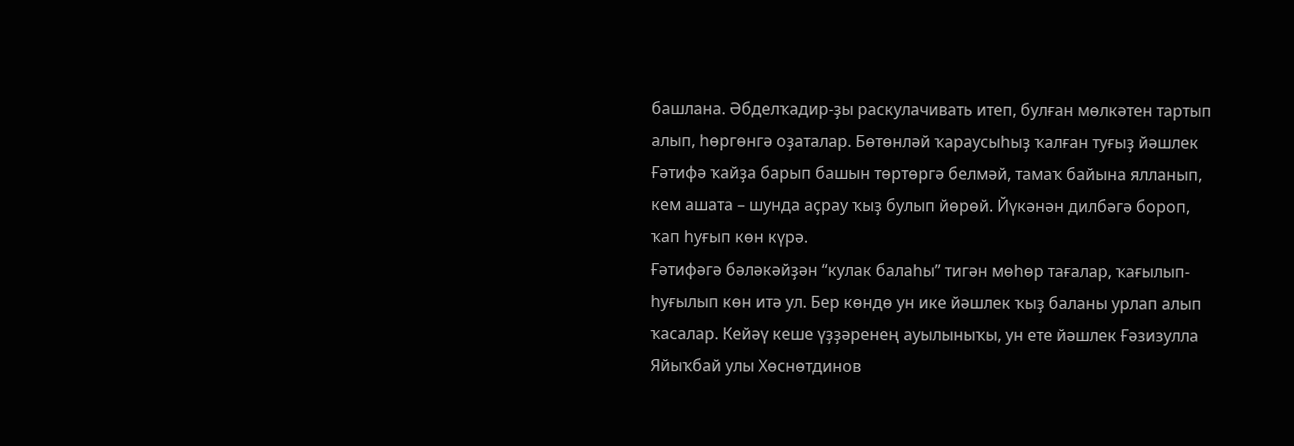башлана. Әбделҡадир-ҙы раскулачивать итеп, булған мөлкәтен тартып алып, һөргөнгә оҙаталар. Бөтөнләй ҡараусыһыҙ ҡалған туғыҙ йәшлек Ғәтифә ҡайҙа барып башын төртөргә белмәй, тамаҡ байына ялланып, кем ашата – шунда аҫрау ҡыҙ булып йөрөй. Йүкәнән дилбәгә бороп, ҡап һуғып көн күрә.
Ғәтифәгә бәләкәйҙән “кулак балаһы” тигән мөһөр тағалар, ҡағылып-һуғылып көн итә ул. Бер көндө ун ике йәшлек ҡыҙ баланы урлап алып ҡасалар. Кейәү кеше үҙҙәренең ауылыныҡы, ун ете йәшлек Ғәзизулла Яйыҡбай улы Хөснөтдинов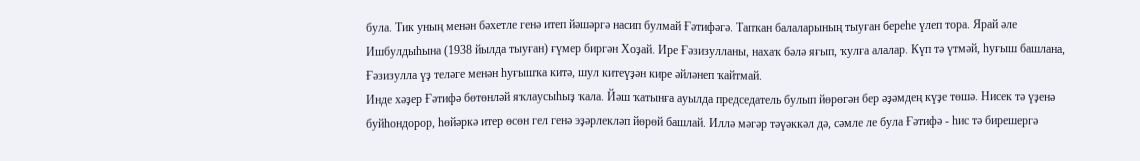була. Тик уның менән бәхетле генә итеп йәшәргә насип булмай Ғәтифәгә. Тапҡан балаларының тыуған береһе үлеп тора. Ярай әле Ишбулдыһына (1938 йылда тыуған) ғүмер биргән Хоҙай. Ире Ғәзизулланы, нахаҡ бәлә яғып, ҡулға алалар. Күп тә үтмәй, һуғыш башлана, Ғәзизулла үҙ теләге менән һуғышҡа китә, шул китеүҙән кире әйләнеп ҡайтмай.
Инде хәҙер Ғәтифә бөтөнләй яҡлаусыһыҙ ҡала. Йәш ҡатынға ауылда председатель булып йөрөгән бер әҙәмдең күҙе төшә. Нисек тә үҙенә буйһондорор, һөйәркә итер өсөн гел генә эҙәрлекләп йөрөй башлай. Иллә мәгәр тәүәккәл дә, сәмле ле була Ғәтифә - һис тә бирешергә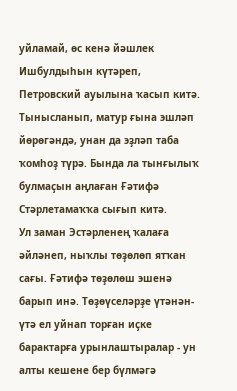уйламай, өс кенә йәшлек Ишбулдыһын күтәреп, Петровский ауылына ҡасып китә. Тынысланып, матур ғына эшләп йөрөгәндә, унан да эҙләп таба ҡомһоҙ түрә. Бында ла тынғылыҡ булмаҫын аңлаған Ғәтифә Стәрлетамаҡҡа сығып китә.
Ул заман Эстәрленең ҡалаға әйләнеп, ныҡлы төҙөлөп ятҡан сағы. Ғәтифә төҙөлөш эшенә барып инә. Төҙөүселәрҙе үтәнән-үтә ел уйнап торған иҫке барактарға урынлаштыралар - ун алты кешене бер бүлмәгә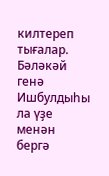килтереп тығалар. Бәләкәй генә Ишбулдыһы ла үҙе менән бергә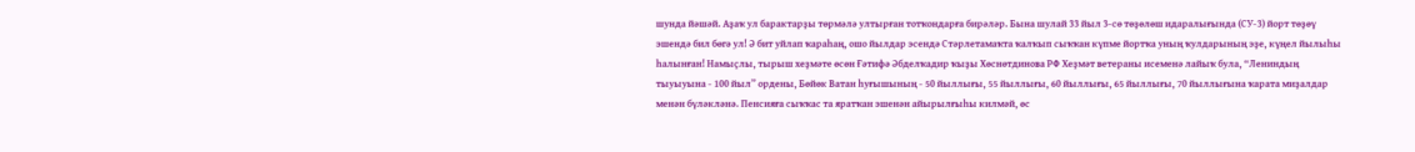шунда йәшәй. Аҙаҡ ул барактарҙы төрмәлә ултырған тотҡондарға бирәләр. Бына шулай 33 йыл 3-сө төҙөлөш идаралығында (СУ-3) йорт төҙөү эшендә бил бөгә ул! Ә бит уйлап ҡараһаң, ошо йылдар эсендә Стәрлетамаҡта ҡалҡып сыҡҡан күпме йортҡа уның ҡулдарының эҙе, күңел йылыһы һалынған! Намыҫлы, тырыш хеҙмәте өсөн Ғәтифә Әбделҡадир ҡыҙы Хөснөтдинова РФ Хеҙмәт ветераны исеменә лайыҡ була, “Лениндың тыуыуына - 100 йыл” ордены, Бөйөк Ватан һуғышының - 50 йыллығы, 55 йыллығы, 60 йыллығы, 65 йыллығы, 70 йыллығына ҡарата миҙалдар менән бүләкләнә. Пенсияға сыҡҡас та яратҡан эшенән айырылғыһы килмәй, өс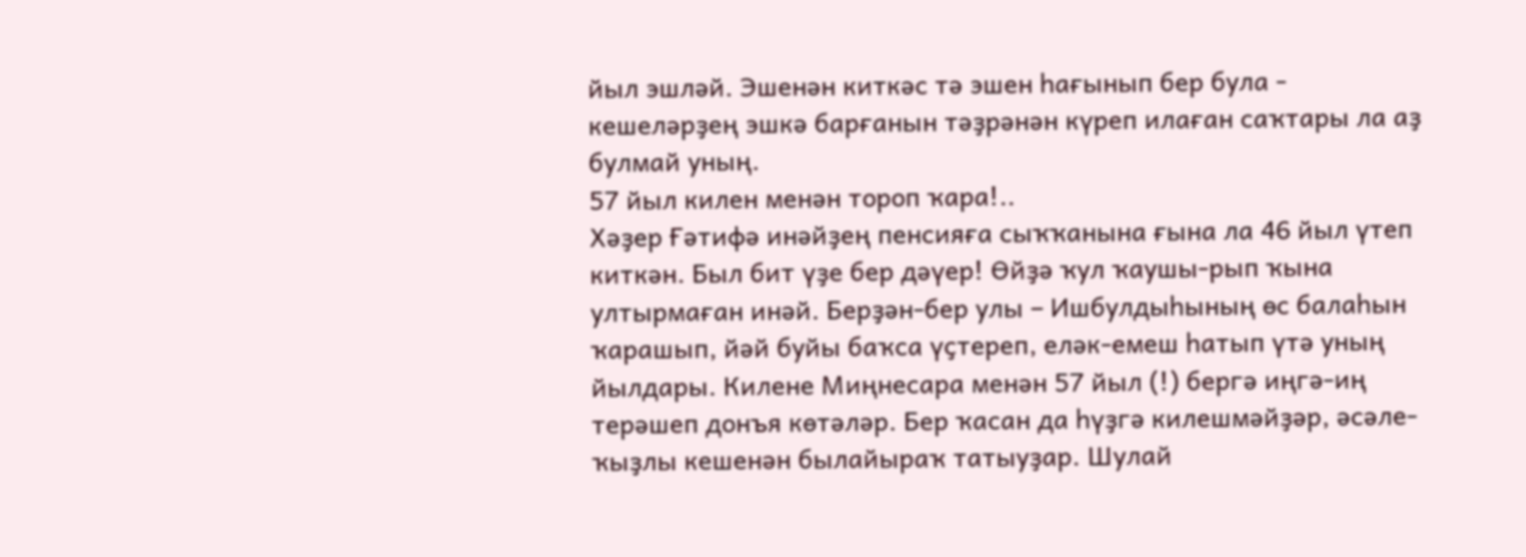йыл эшләй. Эшенән киткәс тә эшен һағынып бер була - кешеләрҙең эшкә барғанын тәҙрәнән күреп илаған саҡтары ла аҙ булмай уның.
57 йыл килен менән тороп ҡара!..
Хәҙер Ғәтифә инәйҙең пенсияға сыҡҡанына ғына ла 46 йыл үтеп киткән. Был бит үҙе бер дәүер! Өйҙә ҡул ҡаушы-рып ҡына ултырмаған инәй. Берҙән-бер улы – Ишбулдыһының өс балаһын ҡарашып, йәй буйы баҡса үҫтереп, еләк-емеш һатып үтә уның йылдары. Килене Миңнесара менән 57 йыл (!) бергә иңгә-иң терәшеп донъя көтәләр. Бер ҡасан да һүҙгә килешмәйҙәр, әсәле-ҡыҙлы кешенән былайыраҡ татыуҙар. Шулай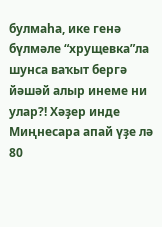булмаһа, ике генә бүлмәле “хрущевка”ла шунса ваҡыт бергә йәшәй алыр инеме ни улар?! Хәҙер инде Миңнесара апай үҙе лә 80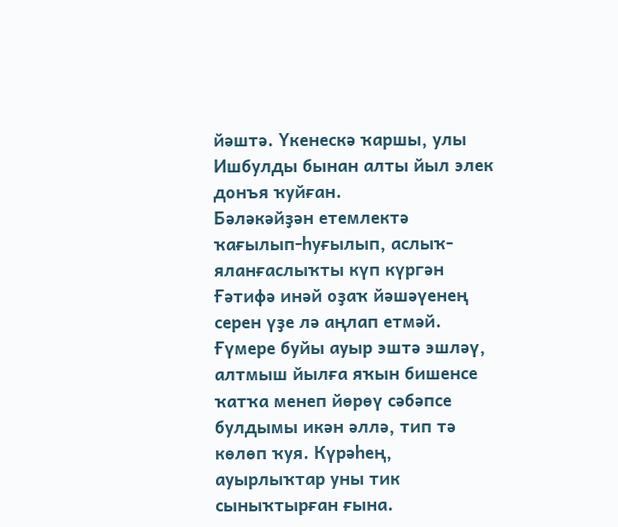йәштә. Үкенескә ҡаршы, улы Ишбулды бынан алты йыл элек донъя ҡуйған.
Бәләкәйҙән етемлектә ҡағылып-һуғылып, аслыҡ-яланғаслыҡты күп күргән Ғәтифә инәй оҙаҡ йәшәүенең серен үҙе лә аңлап етмәй. Ғүмере буйы ауыр эштә эшләү, алтмыш йылға яҡын бишенсе ҡатҡа менеп йөрөү сәбәпсе булдымы икән әллә, тип тә көлөп ҡуя. Күрәһең, ауырлыҡтар уны тик сыныҡтырған ғына.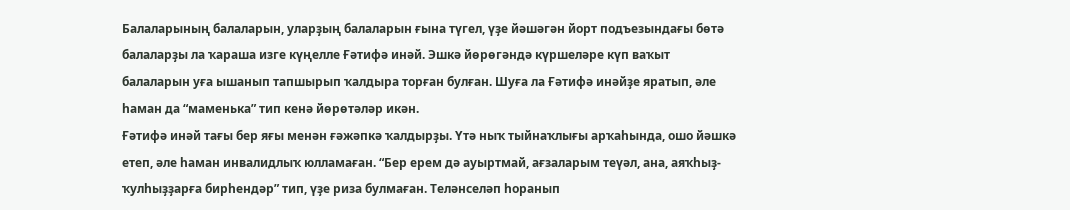Балаларының балаларын, уларҙың балаларын ғына түгел, үҙе йәшәгән йорт подъезындағы бөтә балаларҙы ла ҡараша изге күңелле Ғәтифә инәй. Эшкә йөрөгәндә күршеләре күп ваҡыт балаларын уға ышанып тапшырып ҡалдыра торған булған. Шуға ла Ғәтифә инәйҙе яратып, әле һаман да “маменька” тип кенә йөрөтәләр икән.
Ғәтифә инәй тағы бер яғы менән ғәжәпкә ҡалдырҙы. Үтә ныҡ тыйнаҡлығы арҡаһында, ошо йәшкә етеп, әле һаман инвалидлыҡ юлламаған. “Бер ерем дә ауыртмай, ағзаларым теүәл, ана, аяҡһыҙ-ҡулһыҙҙарға бирһендәр” тип, үҙе риза булмаған. Теләнселәп һоранып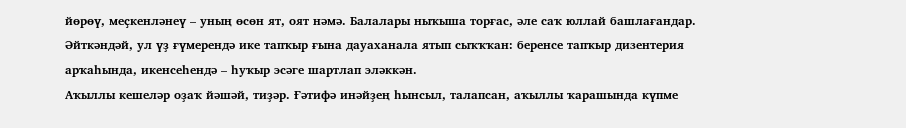йөрөү, меҫкенләнеү – уның өсөн ят, оят нәмә. Балалары ныҡыша торғас, әле саҡ юллай башлағандар. Әйткәндәй, ул үҙ ғүмерендә ике тапҡыр ғына дауаханала ятып сыҡҡҡан: беренсе тапҡыр дизентерия арҡаһында, икенсеһендә – һуҡыр эсәге шартлап эләккән.
Аҡыллы кешеләр оҙаҡ йәшәй, тиҙәр. Ғәтифә инәйҙең һынсыл, талапсан, аҡыллы ҡарашында күпме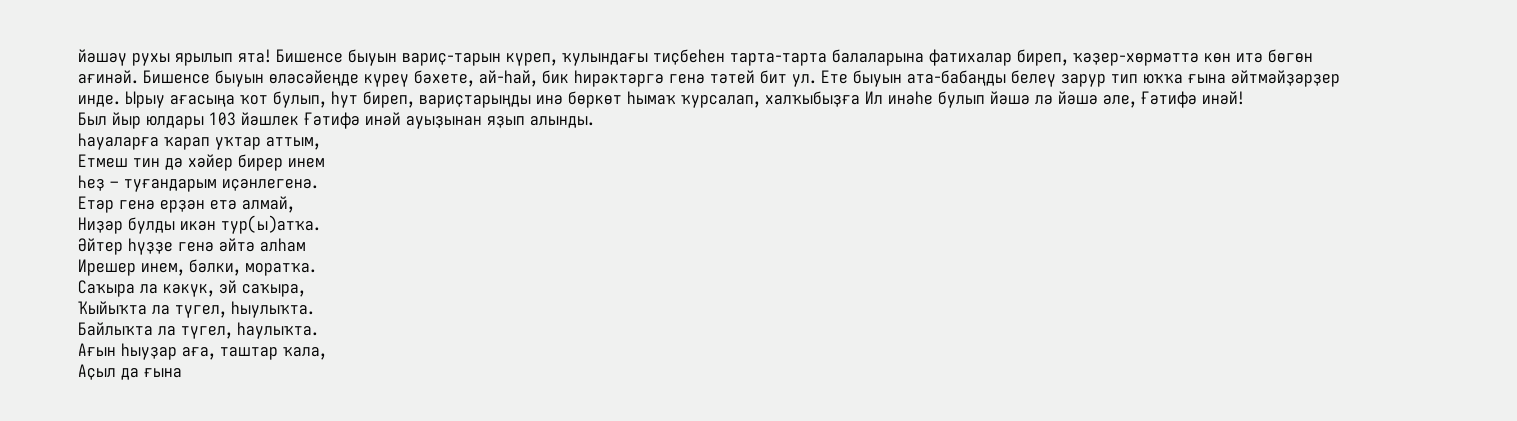йәшәү рухы ярылып ята! Бишенсе быуын вариҫ-тарын күреп, ҡулындағы тиҫбеһен тарта-тарта балаларына фатихалар биреп, ҡәҙер-хөрмәттә көн итә бөгөн ағинәй. Бишенсе быуын өләсәйеңде күреү бәхете, ай-һай, бик һирәктәргә генә тәтей бит ул. Ете быуын ата-бабаңды белеү зарур тип юҡҡа ғына әйтмәйҙәрҙер инде. Ырыу ағасыңа ҡот булып, һут биреп, вариҫтарыңды инә бөркөт һымаҡ ҡурсалап, халҡыбыҙға Ил инәһе булып йәшә лә йәшә әле, Ғәтифә инәй!
Был йыр юлдары 103 йәшлек Ғәтифә инәй ауыҙынан яҙып алынды.
Һауаларға ҡарап уҡтар аттым,
Етмеш тин дә хәйер бирер инем
Һеҙ – туғандарым иҫәнлегенә.
Етәр генә ерҙән етә алмай,
Ниҙәр булды икән тур(ы)атҡа.
Әйтер һүҙҙе генә әйтә алһам
Ирешер инем, бәлки, моратҡа.
Саҡыра ла кәкүк, эй саҡыра,
Ҡыйыҡта ла түгел, һыулыҡта.
Байлыҡта ла түгел, һаулыҡта.
Ағын һыуҙар аға, таштар ҡала,
Аҫыл да ғына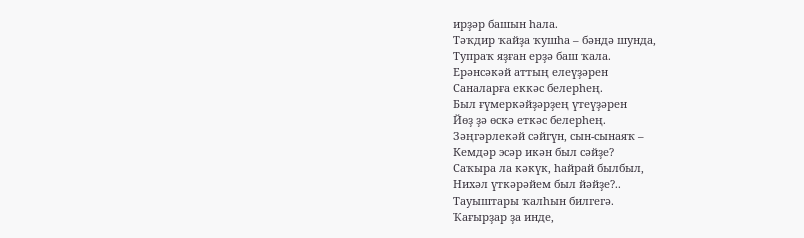ирҙәр башын һала.
Тәҡдир ҡайҙа ҡушһа – бәндә шунда,
Тупраҡ яҙған ерҙә баш ҡала.
Ерәнсәкәй аттың елеүҙәрен
Саналарға еккәс белерһең.
Был ғүмеркәйҙәрҙең үтеүҙәрен
Йөҙ ҙә өскә еткәс белерһең.
Зәңгәрлекәй сәйгүн, сын-сынаяҡ –
Кемдәр эсәр икән был сәйҙе?
Саҡыра ла кәкүк, һайрай былбыл,
Нихәл үткәрәйем был йәйҙе?..
Тауыштары ҡалһын билгегә.
Ҡағырҙар ҙа инде,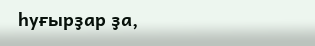һуғырҙар ҙа,